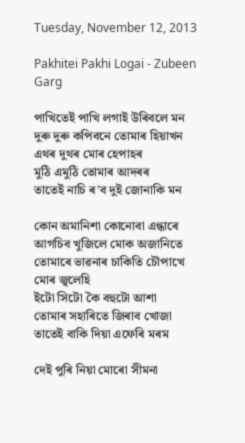Tuesday, November 12, 2013

Pakhitei Pakhi Logai - Zubeen Garg

পাখিতেই পাখি লগাই উৰিবলে মন
দুৰু দুৰু কপিবনে তোমাৰ হিয়াখন
এথৰ দুথৰ মোৰ হেপাহৰ
মুঠি এমুঠি তোমাৰ আদৰৰ
তাতেই নাচি ৰ’ব দুই জোনাকি মন

কোন অমানিশা কোনোবা এন্ধাৰে
আগচিব খুজিলে মোক অজানিতে
তোমাৰে ভাৱনাৰ চাকিতি চৌপাখে মোৰ জ্বলেহি
ইটো সিটো কৈ বহুটো আশা
তোমাৰ সহাৰিতে জিৰাব খোজা
তাতেই বাকি দিয়া এফেৰি মৰম

দেই পুৰি নিয়া মোৰো সীমনা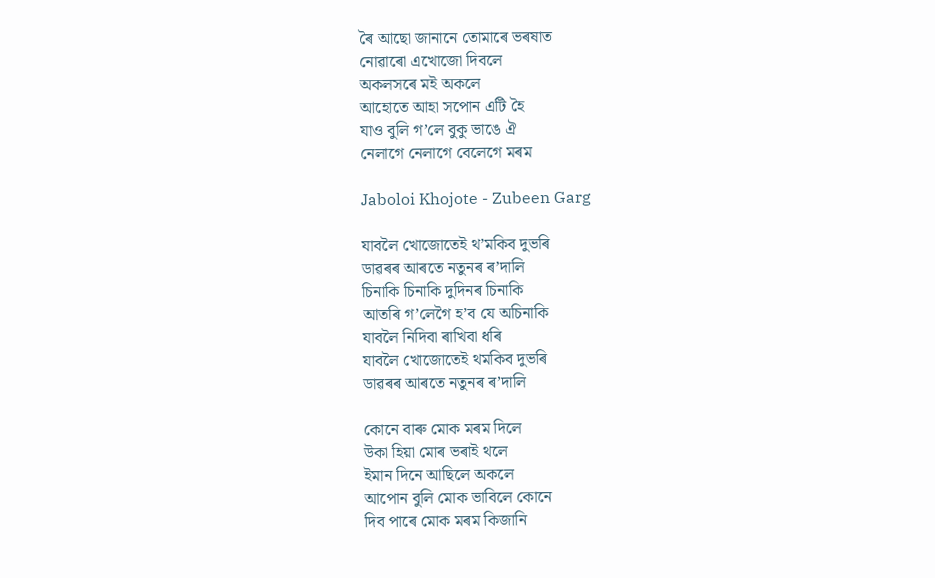ৰৈ আছো জানানে তোমাৰে ভৰষাত
নোৱাৰো এখোজো দিবলে
অকলসৰে ম‍ই অকলে
আহোতে আহা সপোন এটি হৈ
যাও বুলি গ’লে বুকু ভাঙে ঐ
নেলাগে নেলাগে বেলেগে মৰম

Jaboloi Khojote - Zubeen Garg

যাবলৈ খোজোতেই থ’মকিব দুভৰি
ডাৱৰৰ আৰতে নতুনৰ ৰ’দালি
চিনাকি চিনাকি দুদিনৰ চিনাকি
আতৰি গ’লেগৈ হ’ব যে অচিনাকি
যাবলৈ নিদিবা ৰাখিবা ধৰি
যাবলৈ খোজোতেই থমকিব দুভৰি
ডাৱৰৰ আৰতে নতুনৰ ৰ’দালি

কোনে বাৰু মোক মৰম দিলে
উকা হিয়া মোৰ ভৰাই থলে
ইমান দিনে আছিলে অকলে
আপোন বুলি মোক ভাবিলে কোনে
দিব পাৰে মোক মৰম কিজানি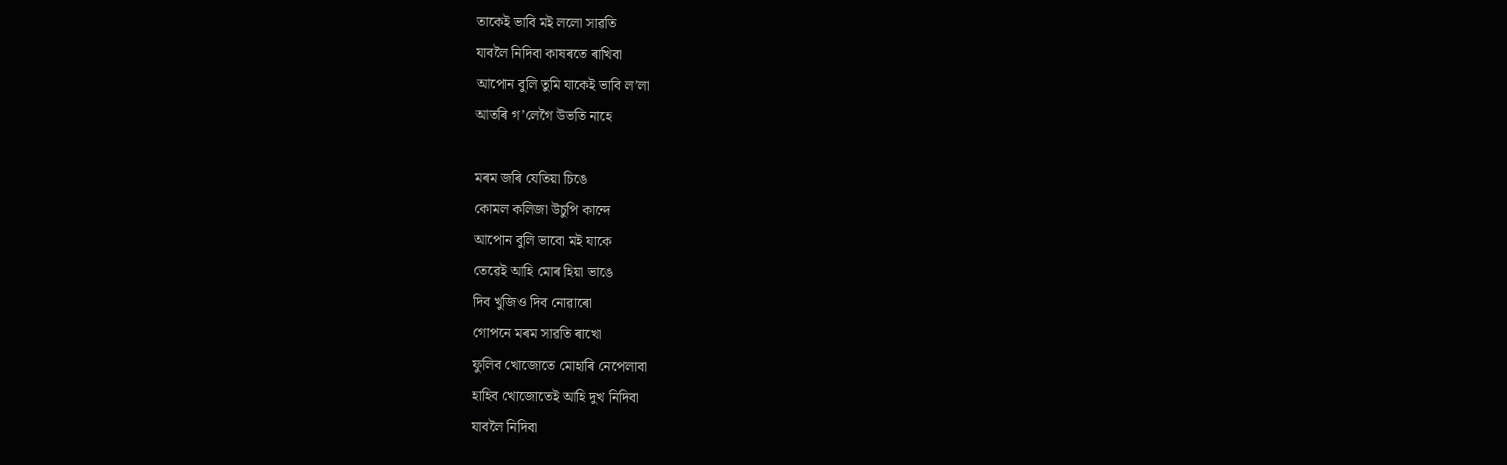তাকেই ভাবি ম‍ই ললো সাৱতি
যাবলৈ নিদিবা কাষৰতে ৰাখিবা
আপোন বুলি তুমি যাকেই ভাবি ল’লা
আতৰি গ’লেগৈ উভতি নাহে

মৰম জৰি যেতিয়া চিঙে
কোমল কলিজা উচুপি কান্দে
আপোন বুলি ভাবো ম‍ই যাকে
তেৱেই আহি মোৰ হিয়া ভাঙে
দিব খুজিও দিব নোৱাৰো
গোপনে মৰম সাৱতি ৰাখো
ফুলিব খোজোতে মোহাৰি নেপেলাবা
হাহিব খোজোতেই আহি দুখ নিদিবা
যাবলৈ নিদিবা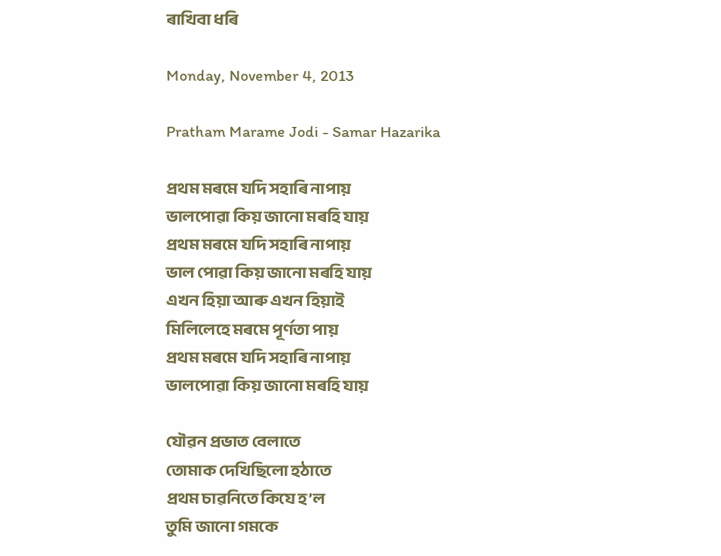ৰাখিবা ধৰি

Monday, November 4, 2013

Pratham Marame Jodi - Samar Hazarika

প্ৰথম মৰমে যদি সহাৰি নাপায়
ভালপোৱা কিয় জানো মৰহি যায়
প্ৰথম মৰমে যদি সহাৰি নাপায়
ভাল পোৱা কিয় জানো মৰহি যায়
এখন হিয়া আৰু এখন হিয়াই
মিলিলেহে মৰমে পূৰ্ণতা পায়
প্ৰথম মৰমে যদি সহাৰি নাপায়
ভালপোৱা কিয় জানো মৰহি যায়

যৌৱন প্ৰভাত বেলাতে
তোমাক দেখিছিলো হঠাতে
প্ৰথম চাৱনিতে কিযে হ’ল
তুমি জানো গমকে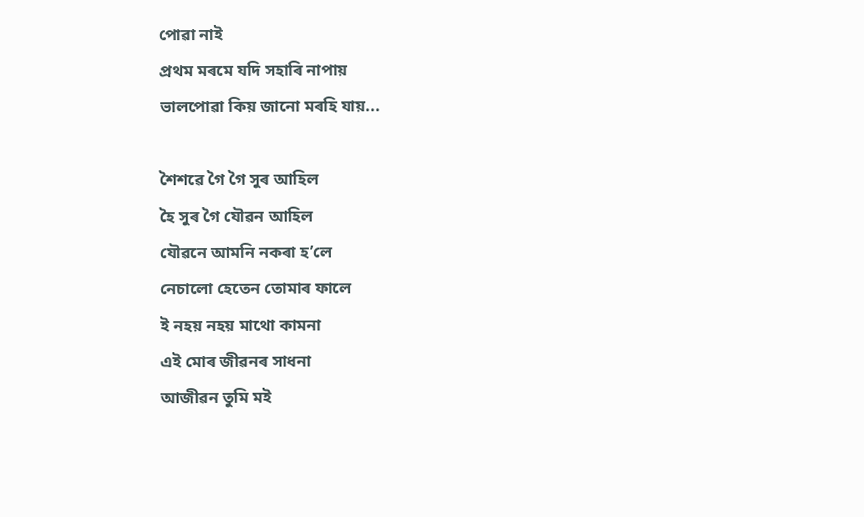পোৱা নাই
প্ৰথম মৰমে যদি সহাৰি নাপায়
ভালপোৱা কিয় জানো মৰহি যায়...

শৈশৱে গৈ গৈ সুৰ আহিল
হৈ সুৰ গৈ যৌৱন আহিল
যৌৱনে আমনি নকৰা হ’লে
নেচালো হেতেন তোমাৰ ফালে
ই নহয় নহয় মাথো কামনা
এই মোৰ জীৱনৰ সাধনা
আজীৱন তুমি ম‍ই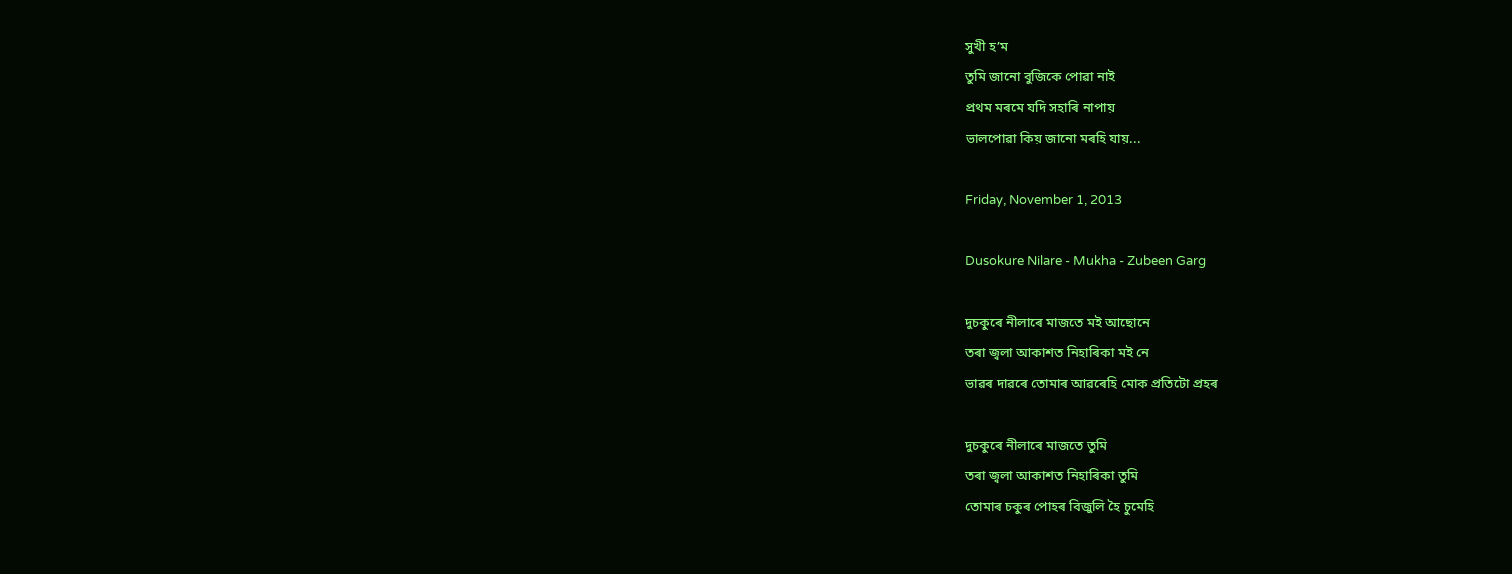সুখী হ’ম
তুমি জানো বুজিকে পোৱা নাই
প্ৰথম মৰমে যদি সহাৰি নাপায়
ভালপোৱা কিয় জানো মৰহি যায়...

Friday, November 1, 2013

Dusokure Nilare - Mukha - Zubeen Garg

দুচকুৰে নীলাৰে মাজতে ম‍ই আছোনে
তৰা জ্বলা আকাশত নিহাৰিকা ম‍ই নে
ভাৱৰ দাৱৰে তোমাৰ আৱৰেহি মোক প্ৰতিটো প্ৰহৰ

দুচকুৰে নীলাৰে মাজতে তুমি
তৰা জ্বলা আকাশত নিহাৰিকা তুমি
তোমাৰ চকুৰ পোহৰ বিজুলি হৈ চুমেহি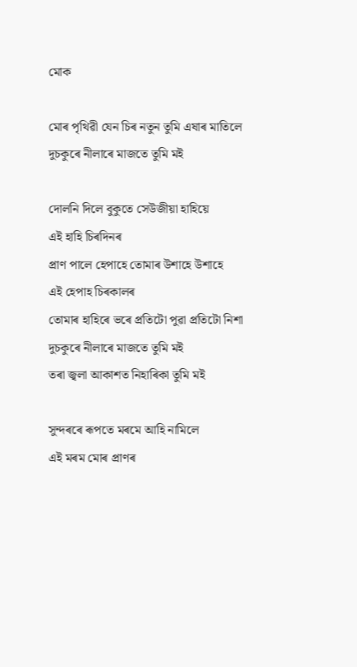মোক

মোৰ পৃথিৱী যেন চিৰ নতুন তুমি এষাৰ মাতিলে
দুচকুৰে নীলাৰে মাজতে তুমি ম‍ই

দোলনি দিলে বুকুতে সেউজীয়া হাহিয়ে
এই হাহি চিৰদিনৰ
প্ৰাণ পালে হেপাহে তোমাৰ উশাহে উশাহে
এই হেপাহ চিৰকালৰ
তোমাৰ হাহিৰে ভৰে প্ৰতিটো পুৱা প্ৰতিটো নিশা
দুচকুৰে নীলাৰে মাজতে তুমি ম‍ই
তৰা জ্বলা আকাশত নিহাৰিকা তুমি ম‍ই

সুন্দৰৰে ৰূপতে মৰমে আহি নামিলে
এই মৰম মোৰ প্ৰাণৰ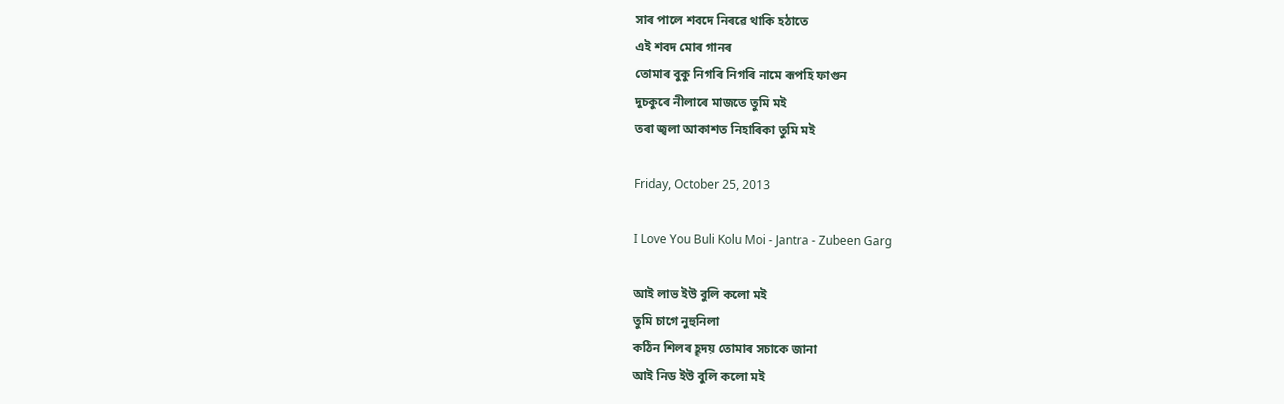সাৰ পালে শবদে নিৰৱে থাকি হঠাতে
এই শবদ মোৰ গানৰ
তোমাৰ বুকু নিগৰি নিগৰি নামে ৰূপহি ফাগুন
দুচকুৰে নীলাৰে মাজতে তুমি ম‍ই
তৰা জ্বলা আকাশত নিহাৰিকা তুমি ম‍ই

Friday, October 25, 2013

I Love You Buli Kolu Moi - Jantra - Zubeen Garg

আই লাভ ইউ বুলি কলো ম‍ই
তুমি চাগে নুহুনিলা
কঠিন শিলৰ হৄদয় তোমাৰ সচাকে জানা
আই নিড ইউ বুলি কলো ম‍ই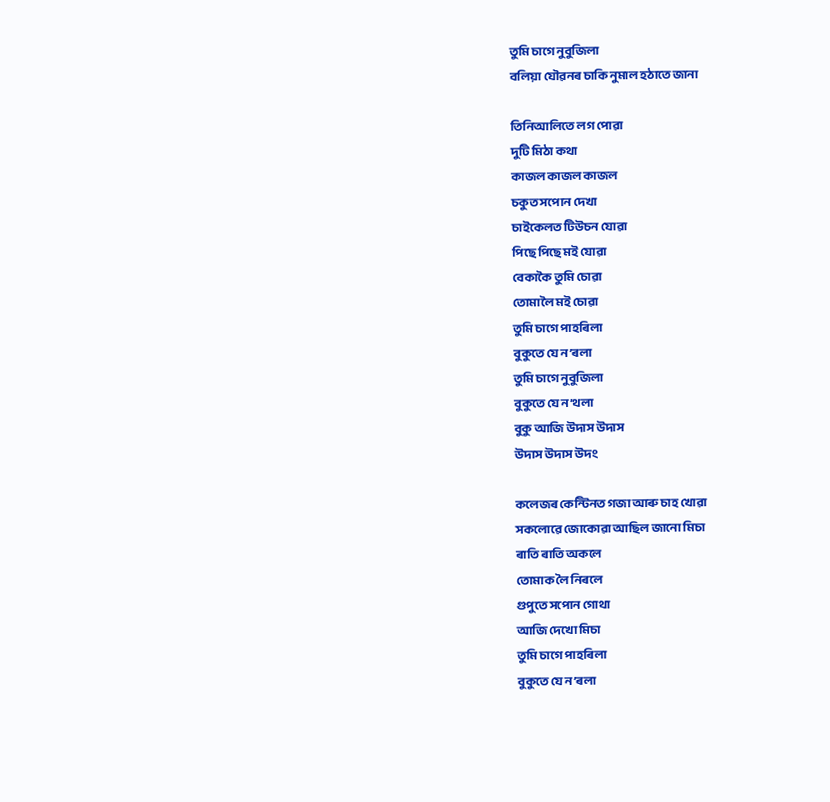তুমি চাগে নুবুজিলা
বলিয়া যৌৱনৰ চাকি নুমাল হঠাতে জানা

তিনিআলিতে লগ পোৱা
দুটি মিঠা কথা
কাজল কাজল কাজল
চকুত সপোন দেখা
চাইকেলত টিউচন যোৱা
পিছে পিছে ম‍ই যোৱা
বেকাকৈ তুমি চোৱা
তোমালৈ ম‍ই চোৱা
তুমি চাগে পাহৰিলা
বুকুতে যে ন’ৰলা
তুমি চাগে নুবুজিলা
বুকুতে যে ন’থলা
বুকু আজি উদাস উদাস
উদাস উদাস উদং

কলেজৰ কেন্টিনত গজা আৰু চাহ খোৱা
সকলোৱে জোকোৱা আছিল জানো মিচা
ৰাতি ৰাতি অকলে
তোমাক লৈ নিৰলে
গুপুতে সপোন গোথা
আজি দেখো মিচা
তুমি চাগে পাহৰিলা
বুকুতে যে ন’ৰলা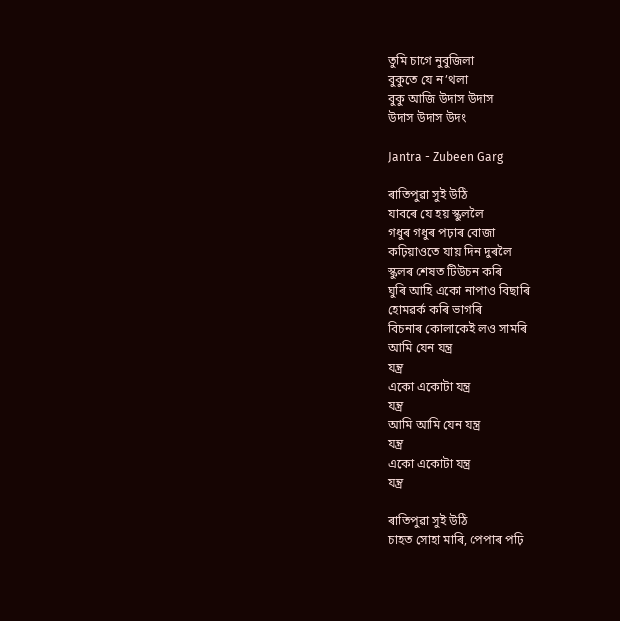তুমি চাগে নুবুজিলা
বুকুতে যে ন’থলা
বুকু আজি উদাস উদাস
উদাস উদাস উদং

Jantra - Zubeen Garg

ৰাতিপুৱা সুই উঠি
যাবৰে যে হয় স্কুললৈ
গধুৰ গধুৰ পঢ়াৰ বোজা
কঢ়িয়াওতে যায় দিন দুৰলৈ
স্কুলৰ শেষত টিউচন কৰি
ঘুৰি আহি একো নাপাও বিছাৰি
হোমৱৰ্ক কৰি ভাগৰি
বিচনাৰ কোলাকেই লও সামৰি
আমি যেন যন্ত্ৰ
যন্ত্ৰ
একো একোটা যন্ত্ৰ
যন্ত্ৰ
আমি আমি যেন যন্ত্ৰ
যন্ত্ৰ
একো একোটা যন্ত্ৰ
যন্ত্ৰ

ৰাতিপুৱা সুই উঠি
চাহত সোহা মাৰি, পেপাৰ পঢ়ি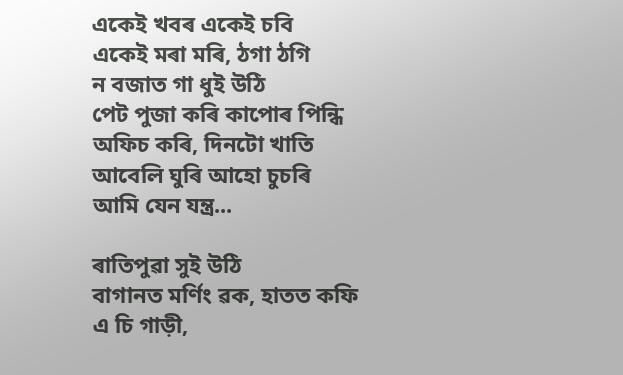একেই খবৰ একেই চবি
একেই মৰা মৰি, ঠগা ঠগি
ন বজাত গা ধুই উঠি
পেট পুজা কৰি কাপোৰ পিন্ধি
অফিচ কৰি, দিনটো খাতি
আবেলি ঘুৰি আহো চুচৰি
আমি যেন যন্ত্ৰ...

ৰাতিপুৱা সুই উঠি
বাগানত মৰ্ণিং ৱক, হাতত কফি
এ চি গাড়ী,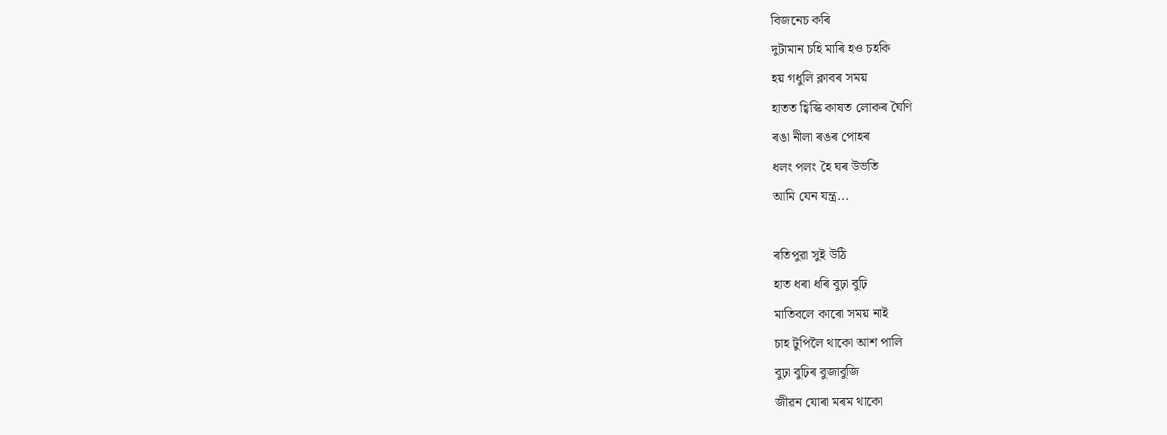বিজনেচ কৰি
দুটামান চহি মাৰি হও চহকি
হয় গধুলি ক্লাবৰ সময়
হাতত হ্ৱিস্কি কাষত লোকৰ ঘৈণি
ৰঙা নীলা ৰঙৰ পোহৰ
ধলং পলং হৈ ঘৰ উভতি
আমি যেন যন্ত্ৰ...

ৰতিপুৱা সুই উঠি
হাত ধৰা ধৰি বুঢ়া বুঢ়ি
মাতিবলে কাৰো সময় নাই
চাহ টুপিলৈ থাকো আশ পালি
বুঢ়া বুঢ়িৰ বুজাবুজি
জীৱন যোৰা মৰম থাকো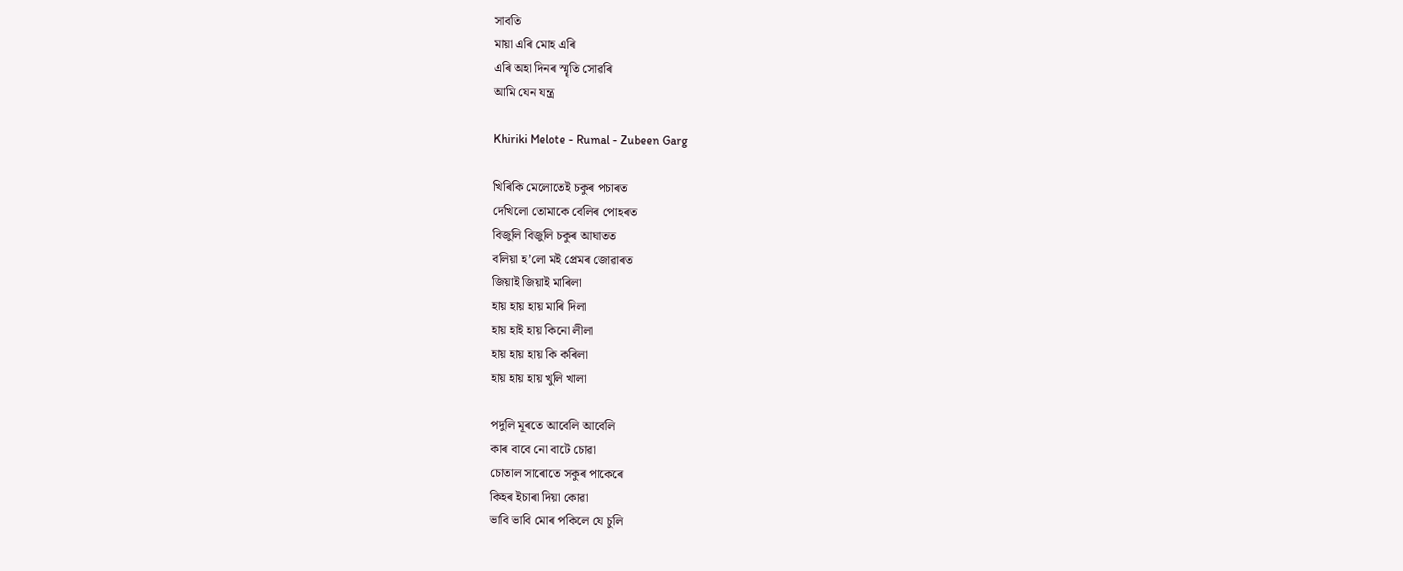সাবতি
মায়া এৰি মোহ এৰি
এৰি অহা দিনৰ স্মৄতি সোৱৰি
আমি যেন যন্ত্ৰ

Khiriki Melote - Rumal - Zubeen Garg

খিৰিকি মেলোতেই চকুৰ পচাৰত
দেখিলো তোমাকে বেলিৰ পোহৰত
বিজুলি বিজুলি চকুৰ আঘাতত
বলিয়া হ’লো ম‍ই প্ৰেমৰ জোৱাৰত
জিয়াই জিয়াই মাৰিলা
হায় হায় হায় মাৰি দিলা
হায় হাই হায় কিনো লীলা
হায় হায় হায় কি কৰিলা
হায় হায় হায় খুলি খালা

পদুলি মূৰতে আবেলি আবেলি
কাৰ বাবে নো বাটে চোৱা
চোতাল সাৰোতে সকুৰ পাকেৰে
কিহৰ ইচাৰা দিয়া কোৱা
ভাবি ভাবি মোৰ পকিলে যে চুলি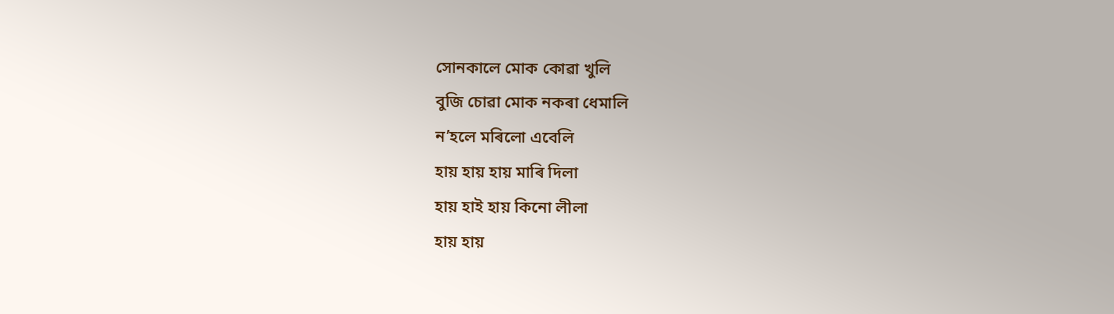সোনকালে মোক কোৱা খুলি
বুজি চোৱা মোক নকৰা ধেমালি
ন’হলে মৰিলো এবেলি
হায় হায় হায় মাৰি দিলা
হায় হাই হায় কিনো লীলা
হায় হায়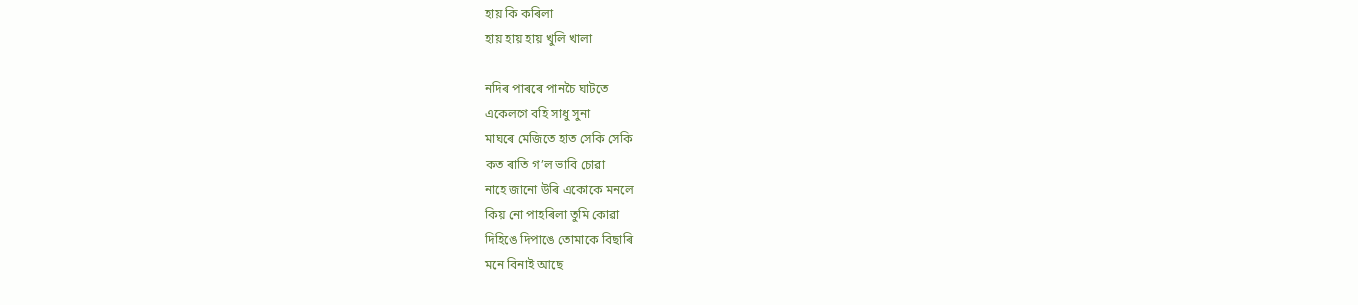হায় কি কৰিলা
হায় হায় হায় খুলি খালা

নদিৰ পাৰৰে পানচৈ ঘাটতে
একেলগে বহি সাধু সুনা
মাঘৰে মেজিতে হাত সেকি সেকি
কত ৰাতি গ’ল ভাবি চোৱা
নাহে জানো উৰি একোকে মনলে
কিয় নো পাহৰিলা তুমি কোৱা
দিহিঙে দিপাঙে তোমাকে বিছাৰি
মনে বিনাই আছে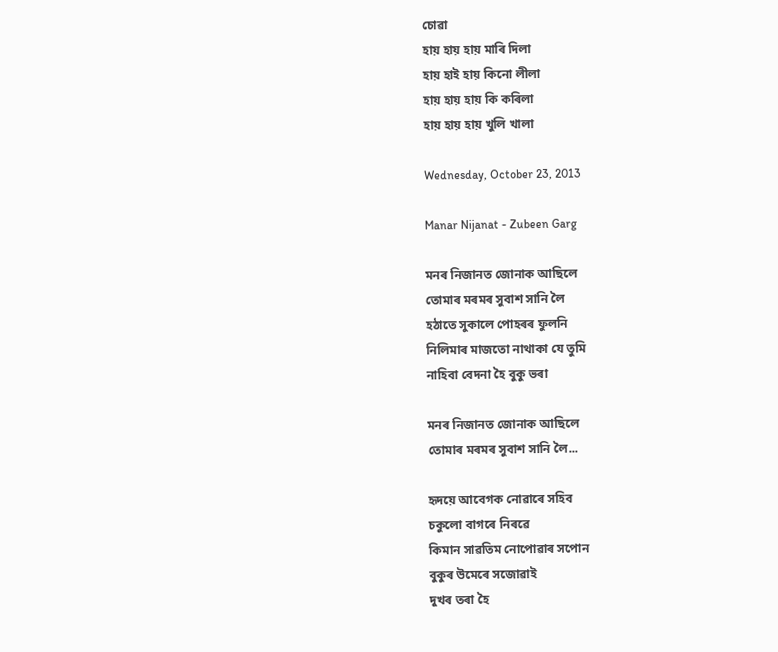চোৱা
হায় হায় হায় মাৰি দিলা
হায় হাই হায় কিনো লীলা
হায় হায় হায় কি কৰিলা
হায় হায় হায় খুলি খালা

Wednesday, October 23, 2013

Manar Nijanat - Zubeen Garg

মনৰ নিজানত জোনাক আছিলে
তোমাৰ মৰমৰ সুবাশ সানি লৈ
হঠাতে সুকালে পোহৰৰ ফুলনি
নিলিমাৰ মাজতো নাথাকা যে তুমি
নাহিবা বেদনা হৈ বুকু ভৰা

মনৰ নিজানত জোনাক আছিলে
তোমাৰ মৰমৰ সুবাশ সানি লৈ...

হৃদয়ে আবেগক নোৱাৰে সহিব
চকুলো বাগৰে নিৰৱে
কিমান সাৱতিম নোপোৱাৰ সপোন
বুকুৰ উমেৰে সজোৱাই
দুখৰ তৰা হৈ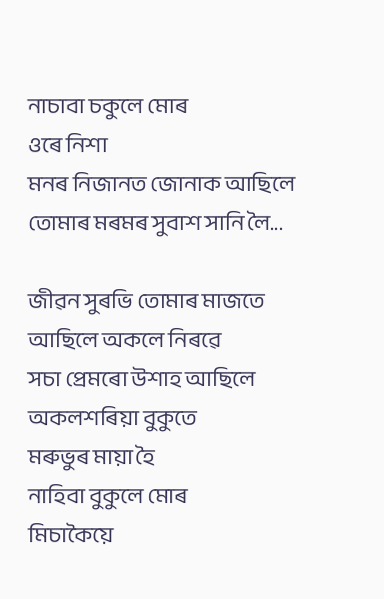নাচাবা চকুলে মোৰ
ওৰে নিশা
মনৰ নিজানত জোনাক আছিলে
তোমাৰ মৰমৰ সুবাশ সানি লৈ...

জীৱন সুৰভি তোমাৰ মাজতে
আছিলে অকলে নিৰৱে
সচা প্ৰেমৰো উশাহ আছিলে
অকলশৰিয়া বুকুতে
মৰুভুৰ মায়া হৈ
নাহিবা বুকুলে মোৰ
মিচাকৈয়ে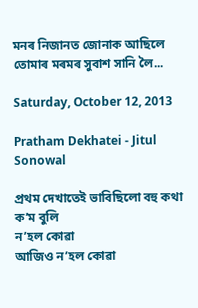মনৰ নিজানত জোনাক আছিলে
তোমাৰ মৰমৰ সুবাশ সানি লৈ...

Saturday, October 12, 2013

Pratham Dekhatei - Jitul Sonowal

প্ৰথম দেখাতেই ভাবিছিলো বহু কথা
ক’ম বুলি
ন’হল কোৱা
আজিও ন’হল কোৱা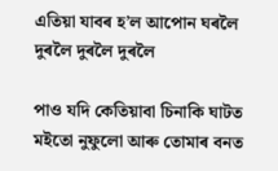এতিয়া যাবৰ হ’ল আপোন ঘৰলৈ
দুৰলৈ দুৰলৈ দুৰলৈ

পাও যদি কেতিয়াবা চিনাকি ঘাটত
ম‍ইতো নুফুলো আৰু তোমাৰ বনত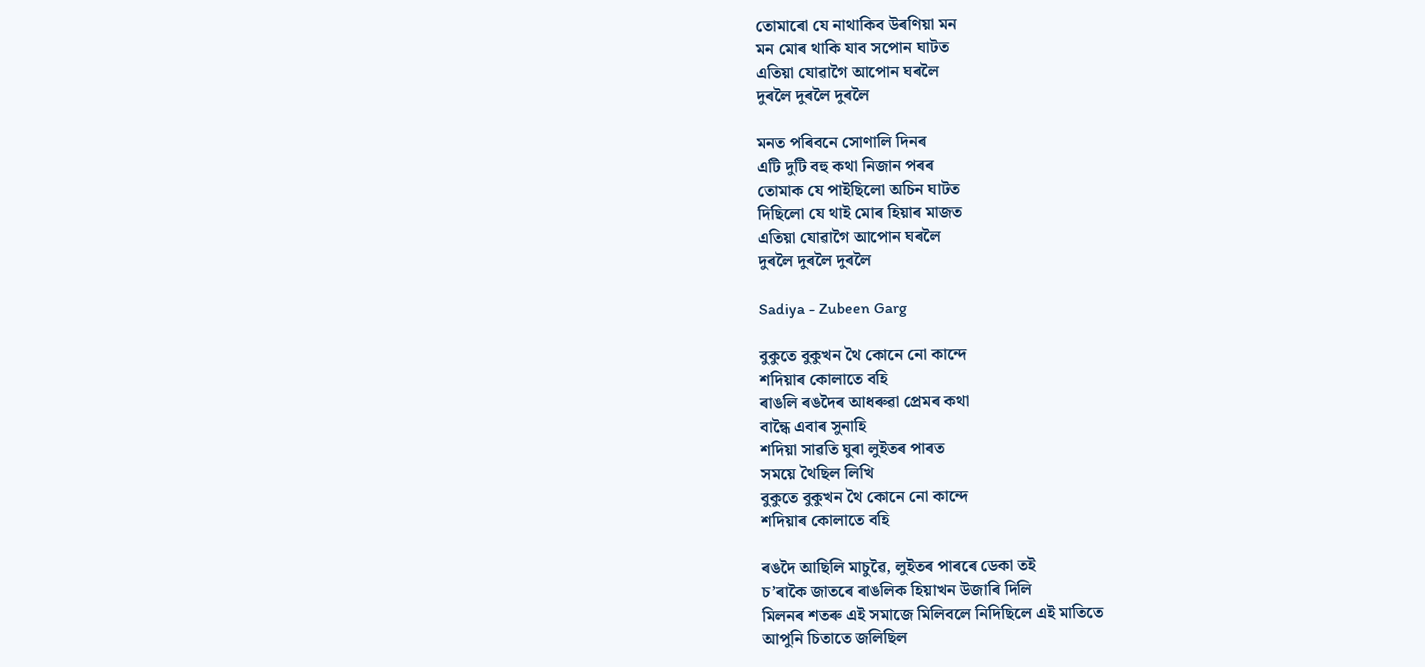তোমাৰো যে নাথাকিব উৰণিয়া মন
মন মোৰ থাকি যাব সপোন ঘাটত
এতিয়া যোৱাগৈ আপোন ঘৰলৈ
দুৰলৈ দুৰলৈ দুৰলৈ

মনত পৰিবনে সোণালি দিনৰ
এটি দুটি বহু কথা নিজান পৰৰ
তোমাক যে পাইছিলো অচিন ঘাটত
দিছিলো যে থাই মোৰ হিয়াৰ মাজত
এতিয়া যোৱাগৈ আপোন ঘৰলৈ
দুৰলৈ দুৰলৈ দুৰলৈ

Sadiya - Zubeen Garg

বুকুতে বুকুখন থৈ কোনে নো কান্দে
শদিয়াৰ কোলাতে বহি
ৰাঙলি ৰঙদৈৰ আধৰুৱা প্ৰেমৰ কথা
বান্ধৈ এবাৰ সুনাহি
শদিয়া সাৱতি ঘুৰা লুইতৰ পাৰত
সময়ে থৈছিল লিখি
বুকুতে বুকুখন থৈ কোনে নো কান্দে
শদিয়াৰ কোলাতে বহি

ৰঙদৈ আছিলি মাচুৱৈ, লুইতৰ পাৰৰে ডেকা ত‍ই
চ’ৰাকৈ জাতৰে ৰাঙলিক হিয়াখন উজাৰি দিলি
মিলনৰ শতৰু এই সমাজে মিলিবলে নিদিছিলে এই মাতিতে
আপুনি চিতাতে জলিছিল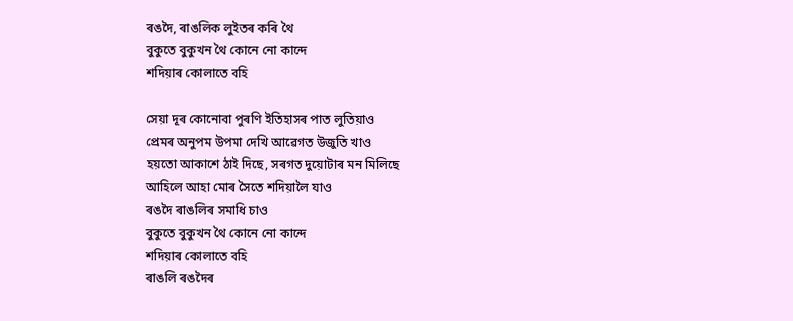ৰঙদৈ, ৰাঙলিক লুইতৰ কৰি থৈ
বুকুতে বুকুখন থৈ কোনে নো কান্দে
শদিয়াৰ কোলাতে বহি

সেয়া দূৰ কোনোবা পুৰণি ইতিহাসৰ পাত লুতিয়াও
প্ৰেমৰ অনুপম উপমা দেখি আৱেগত উজুতি খাও
হয়তো আকাশে ঠাই দিছে, সৰগত দুয়োটাৰ মন মিলিছে
আহিলে আহা মোৰ সৈতে শদিয়ালৈ যাও
ৰঙদৈ ৰাঙলিৰ সমাধি চাও
বুকুতে বুকুখন থৈ কোনে নো কান্দে
শদিয়াৰ কোলাতে বহি
ৰাঙলি ৰঙদৈৰ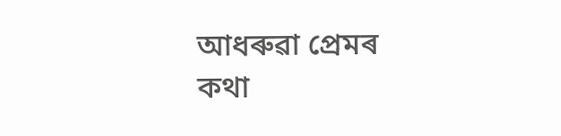আধৰুৱা প্ৰেমৰ কথা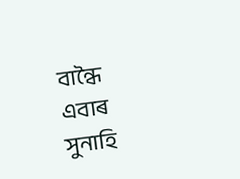বান্ধৈ এবাৰ সুনাহি